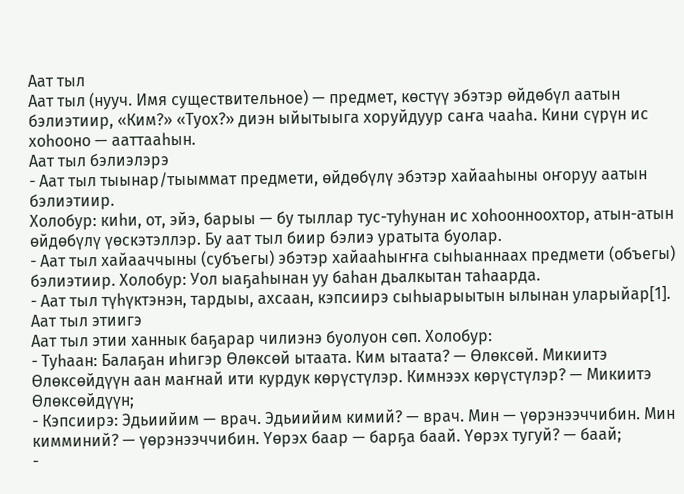Аат тыл
Аат тыл (нууч. Имя существительное) — предмет, көстүү эбэтэр өйдөбүл аатын бэлиэтиир, «Ким?» «Туох?» диэн ыйытыыга хоруйдуур саҥа чааһа. Кини сүрүн ис хоһооно — ааттааһын.
Аат тыл бэлиэлэрэ
- Аат тыл тыынар/тыыммат предмети, өйдөбүлү эбэтэр хайааһыны оҥоруу аатын бэлиэтиир.
Холобур: киһи, от, эйэ, барыы — бу тыллар тус-туһунан ис хоһоонноохтор, атын-атын өйдөбүлү үөскэтэллэр. Бу аат тыл биир бэлиэ уратыта буолар.
- Аат тыл хайааччыны (субъегы) эбэтэр хайааһыҥҥа сыһыаннаах предмети (объегы) бэлиэтиир. Холобур: Уол ыаҕаһынан уу баһан дьалкытан таһаарда.
- Аат тыл түһүктэнэн, тардыы, ахсаан, кэпсиирэ сыһыарыытын ылынан уларыйар[1].
Аат тыл этиигэ
Аат тыл этии ханнык баҕарар чилиэнэ буолуон сөп. Холобур:
- Туһаан: Балаҕан иһигэр Өлөксөй ытаата. Ким ытаата? — Өлөксөй. Микиитэ Өлөксөйдүүн аан маҥнай ити курдук көрүстүлэр. Кимнээх көрүстүлэр? — Микиитэ Өлөксөйдүүн;
- Кэпсиирэ: Эдьиийим — врач. Эдьиийим кимий? — врач. Мин — үөрэнээччибин. Мин кимминий? — үөрэнээччибин. Үөрэх баар — барҕа баай. Үөрэх тугуй? — баай;
-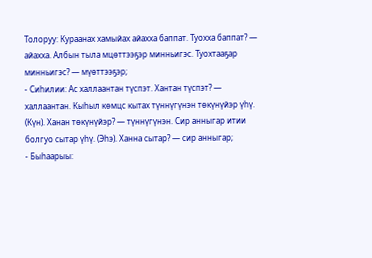Толоруу: Кураанах хамыйах айахха баппат. Туохха баппат? — айахха. Албын тыла мцөттээҕэр минньигэс. Туохтааҕар минньигэс? — мүөттээҕэр;
- Сиһилии: Ас халлаантан түспэт. Хантан түспэт? — халлаантан. Кыһыл көмцс кытах түннүгүнэн төкүнүйэр үһү. (Күн). Ханан төкүнүйэр? — түннүгүнэн. Сир анныгар итии болгуо сытар үһү. (Эһэ). Ханна сытар? — сир анныгар;
- Быһаарыы: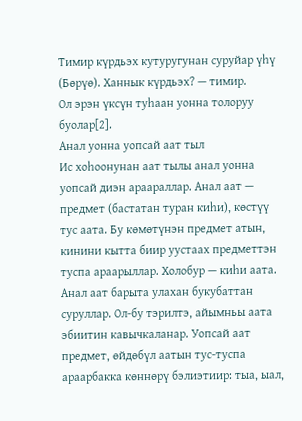Тимир күрдьэх кутуругунан суруйар үһү (Бөрүө). Ханнык күрдьэх? — тимир.
Ол эрэн үксүн туһаан уонна толоруу буолар[2].
Анал уонна уопсай аат тыл
Ис хоһоонунан аат тылы анал уонна уопсай диэн араараллар. Анал аат — предмет (бастатан туран киһи), көстүү тус аата. Бу көмөтүнэн предмет атын, кинини кытта биир уустаах предметтэн туспа араарыллар. Холобур — киһи аата. Анал аат барыта улахан букубаттан суруллар. Ол-бу тэрилтэ, айымньы аата эбиитин кавычкаланар. Уопсай аат предмет, өйдөбүл аатын тус-туспа араарбакка көннөрү бэлиэтиир: тыа, ыал,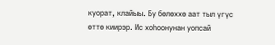куорат, клайыы. Бу бөлөххө аат тыл үгүс өттө киирэр. Ис хоһоонунан уопсай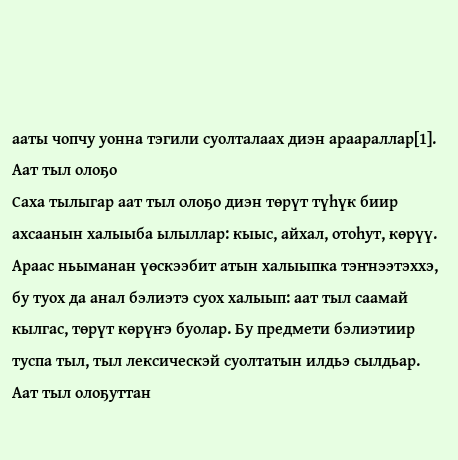ааты чопчу уонна тэгили суолталаах диэн араараллар[1].
Аат тыл олоҕо
Саха тылыгар аат тыл олоҕо диэн төрүт түһүк биир ахсаанын халыыба ылыллар: кыыс, айхал, отоһут, көрүү. Араас ньыманан үөскээбит атын халыыпка тэҥнээтэххэ, бу туох да анал бэлиэтэ суох халыып: аат тыл саамай кылгас, төрүт көрүҥэ буолар. Бу предмети бэлиэтиир туспа тыл, тыл лексическэй суолтатын илдьэ сылдьар. Аат тыл олоҕуттан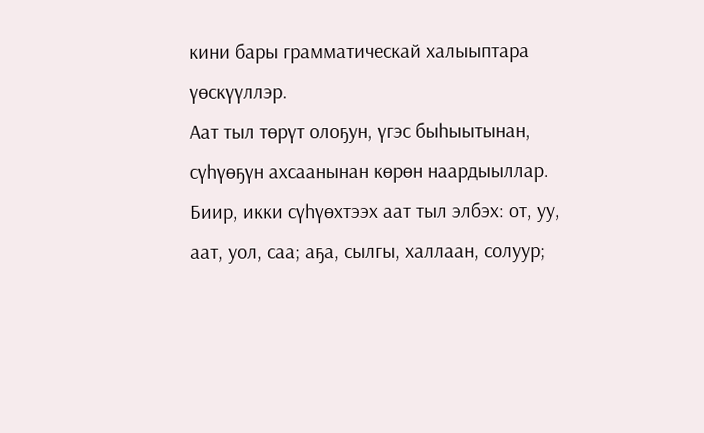кини бары грамматическай халыыптара үөскүүллэр.
Аат тыл төрүт олоҕун, үгэс быһыытынан, сүһүөҕүн ахсаанынан көрөн наардыыллар. Биир, икки сүһүөхтээх аат тыл элбэх: от, уу, аат, уол, саа; аҕа, сылгы, халлаан, солуур;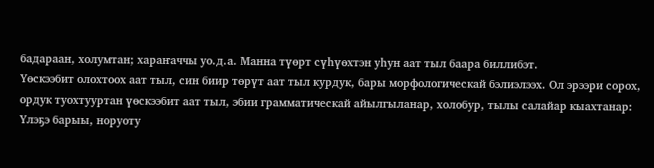бадараан, холумтан; хараҥаччы уо.д.а. Манна түөрт сүһүөхтэн уһун аат тыл баара биллибэт.
Үөскээбит олохтоох аат тыл, син биир төрүт аат тыл курдук, бары морфологическай бэлиэлээх. Ол эрээри сорох, ордук туохтууртан үөскээбит аат тыл, эбии грамматическай айылгыланар, холобур, тылы салайар кыахтанар: Үлэҕэ барыы, норуоту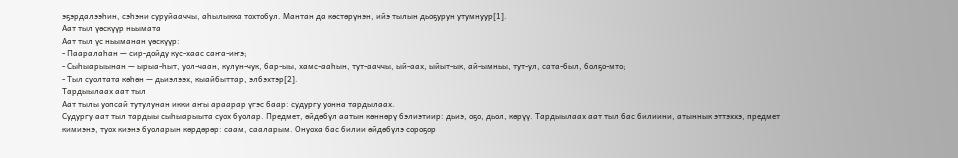эҕэрдалээһин, сэһэни суруйааччы, аһылыкка тохтобул. Мантан да көстөрүнэн, ийэ тылын дьоҕурун утумнуур[1].
Аат тыл үөскүүр ньымата
Аат тыл үс ньыманан үөскүүр:
- Пааралаһан — сир-дойду кус-хаас саҥа-иҥэ;
- Сыһыарыынан — ырыа-һыт, уол-чаан, кулун-чук, бар-ыы, хамс-ааһын, тут-ааччы, ый-аах, ыйыт-ык, ай-ымньы, тут-ул, сата-был, болҕо-мто;
- Тыл суолтата көһөн — дьиэлээх, кыайбыттар, элбэхтэр[2].
Тардыылаах аат тыл
Аат тылы уопсай тутулунан икки аҥы араарар үгэс баар: судургу уонна тардылаах.
Судургу аат тыл тардыы сыһыарыыта суох буолар. Предмет, өйдөбүл аатын көннөрү бэлиэтиир: дьиэ, оҕо, дьол, көрүү. Тардыылаах аат тыл бас билиини, атыннык эттэххэ, предмет кимиэнэ, туох киэнэ буоларын көрдөрөр: саам, сааларым. Онуоха бас билии өйдөбүлэ сороҕор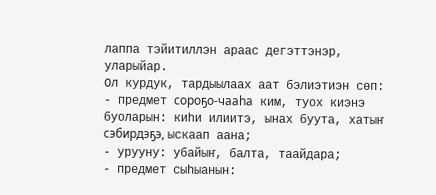лаппа тэйитиллэн араас дегэттэнэр, уларыйар.
Ол курдук, тардыылаах аат бэлиэтиэн сөп:
- предмет сороҕо-чааһа ким, туох киэнэ буоларын: киһи илиитэ, ынах буута, хатыҥ сэбирдэҕэ, ыскаап аана;
- урууну: убайыҥ, балта, таайдара;
- предмет сыһыанын: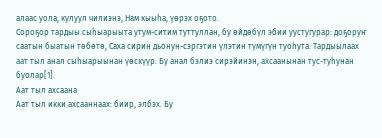алаас уола, кулуул чилиэнэ, Нам кыыһа, үөрэх оҕото.
Сороҕор тардыы сыһыарыыта утум-ситим туттуллан, бу өйдөбүл эбии уустугурар: доҕоруҥ саатын быатын төбөтө, Саха сирин дьонун-сэргэтин үлэтин түмүгүн туоһута. Тардыылаах аат тыл анал сыһыарыынан үөскүүр. Бу анал бэлиэ сирэйинэн, ахсаанынан тус-туһунан буолар[1].
Аат тыл ахсаана
Аат тыл икки ахсааннаах: биир, элбэх. Бу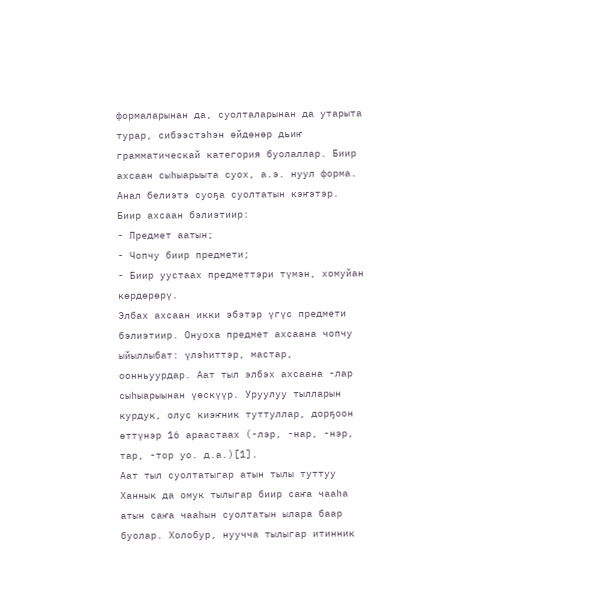формаларынан да, суолталарынан да утарыта турар, сибээстэһэн өйдөнөр дьиҥ грамматическай категория буолаллар. Биир ахсаан сыһыарыыта суох, а.э. нуул форма. Анал белиэтэ суоҕа суолтатын кэҥэтэр. Биир ахсаан бэлиэтиир:
- Предмет аатын;
- Чопчу биир предмети;
- Биир уустаах предметтэри түмэн, хомуйан көрдөрөрү.
Элбах ахсаан икки эбэтэр үгүс предмети бэлиэтиир. Онуоха предмет ахсаана чопчу ыйыллыбат: үлэһиттэр, мастар, оонньуурдар. Аат тыл элбэх ахсаана -лар сыһыарыынан үөскүүр. Уруулуу тылларын курдук, олус киэҥник туттуллар, дорҕоон өттүнэр 16 араастаах (-лэр, -нар, -нэр, тар, -тор уо. д.а.)[1].
Аат тыл суолтатыгар атын тылы туттуу
Ханнык да омук тылыгар биир саҥа чааһа атын саҥа чааһын суолтатын ылара баар буолар. Холобур, нуучча тылыгар итинник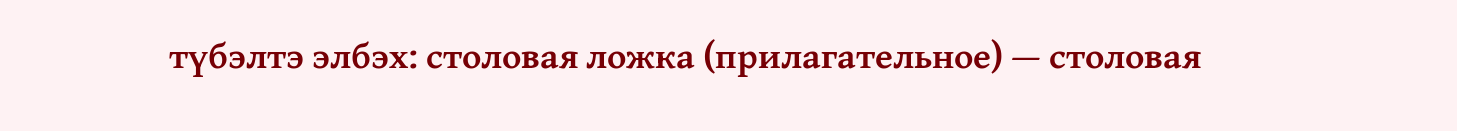түбэлтэ элбэх: столовая ложка (прилагательное) — столовая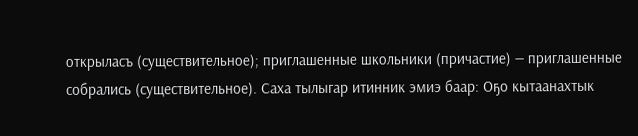открыласъ (существительное); приглашенные школьники (причастие) — приглашенные собрались (существительное). Саха тылыгар итинник эмиэ баар: Оҕо кытаанахтык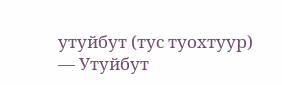утуйбут (тус туохтуур) — Утуйбут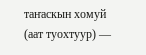таҥаскын хомуй (аат туохтуур) —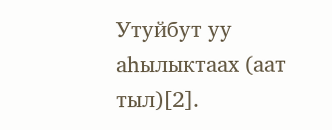Утуйбут уу аһылыктаах (аат тыл)[2].